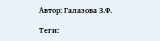Автор: Галазова З.Ф.

Теги: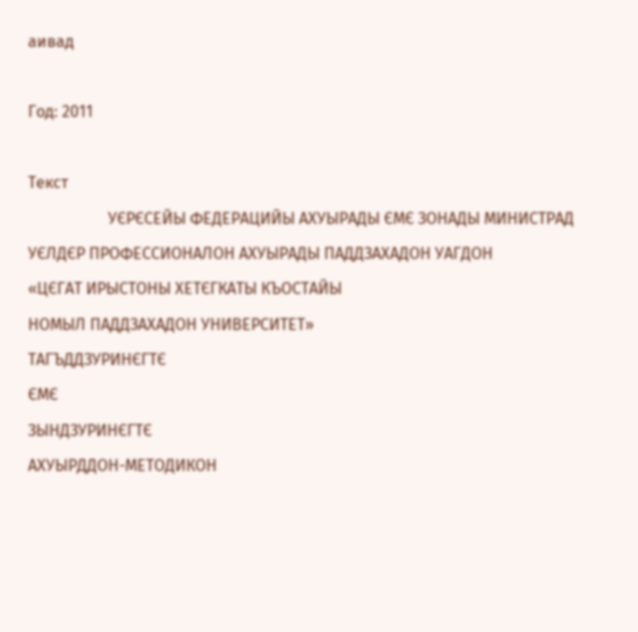аивад

Год: 2011

Текст
                    УЄРЄСЕЙЫ ФЕДЕРАЦИЙЫ АХУЫРАДЫ ЄМЄ ЗОНАДЫ МИНИСТРАД
УЄЛДЄР ПРОФЕССИОНАЛОН АХУЫРАДЫ ПАДДЗАХАДОН УАГДОН
«ЦЄГАТ ИРЫСТОНЫ ХЕТЄГКАТЫ КЪОСТАЙЫ
НОМЫЛ ПАДДЗАХАДОН УНИВЕРСИТЕТ»
ТАГЪДДЗУРИНЄГТЄ
ЄМЄ
ЗЫНДЗУРИНЄГТЄ
АХУЫРДДОН-МЕТОДИКОН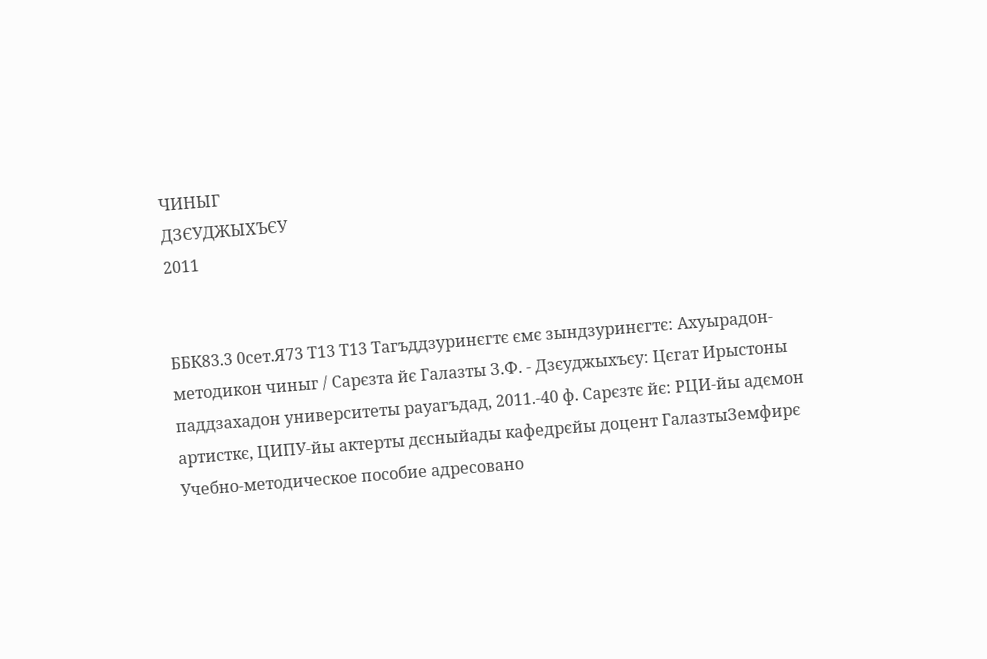ЧИНЫГ
ДЗЄУДЖЫХЪЄУ
2011


ББК83.3 0сет.Я73 Т13 Т13 Тагъддзуринєгтє ємє зындзуринєгтє: Ахуырадон-методикон чиныг / Сарєзта йє Галазты З.Ф. - Дзєуджыхъєу: Цєгат Ирыстоны паддзахадон университеты рауагъдад, 2011.-40 ф. Сарєзтє йє: РЦИ-йы адємон артисткє, ЦИПУ-йы актерты дєсныйады кафедрєйы доцент ГалазтыЗемфирє Учебно-методическое пособие адресовано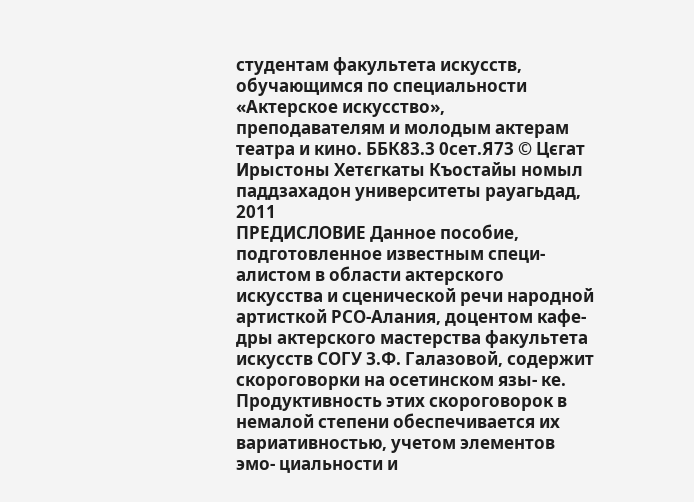студентам факультета искусств, обучающимся по специальности «Актерское искусство», преподавателям и молодым актерам театра и кино. ББК83.3 0сет.Я73 © Цєгат Ирыстоны Хетєгкаты Къостайы номыл паддзахадон университеты рауагьдад, 2011
ПРЕДИСЛОВИЕ Данное пособие, подготовленное известным специ- алистом в области актерского искусства и сценической речи народной артисткой РСО-Алания, доцентом кафе- дры актерского мастерства факультета искусств СОГУ З.Ф. Галазовой, содержит скороговорки на осетинском язы- ке. Продуктивность этих скороговорок в немалой степени обеспечивается их вариативностью, учетом элементов эмо- циальности и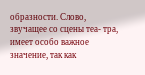образности. Слово, звучащее со сцены теа- тра, имеет особо важное значение, так как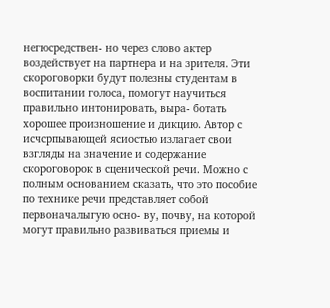негюсредствен- но через слово актер воздействует на партнера и на зрителя. Эти скороговорки будут полезны студентам в воспитании голоса, помогут научиться правильно интонировать, выра- ботать хорошее произношение и дикцию. Автор с исчсрпывающей ясиостью излагает свои взгляды на значение и содержание скороговорок в сценической речи. Можно с полным основанием сказать, что это пособие по технике речи представляет собой первоначалыгую осно- ву, почву, на которой могут правильно развиваться приемы и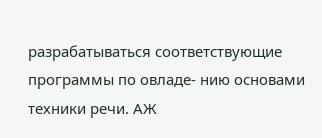разрабатываться соответствующие программы по овладе- нию основами техники речи. АЖ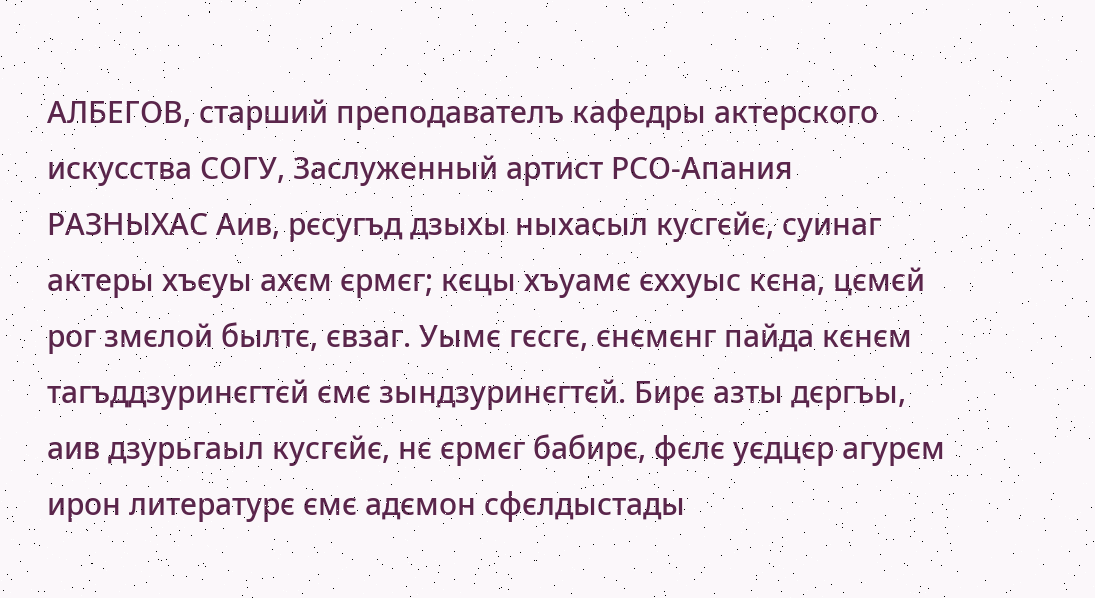АЛБЕГОВ, старший преподавателъ кафедры актерского искусства СОГУ, Заслуженный артист РСО-Апания
РАЗНЫХАС Аив, рєсугъд дзыхы ныхасыл кусгєйє, суинаг актеры хъєуы ахєм єрмєг; кєцы хъуамє єххуыс кєна, цємєй рог змєлой былтє, євзаг. Уымє гєсгє, єнємєнг пайда кєнєм тагъддзуринєгтєй ємє зындзуринєгтєй. Бирє азты дєргъы, аив дзурьгаыл кусгєйє, нє єрмєг бабирє, фєлє уєдцєр агурєм ирон литературє ємє адємон сфєлдыстады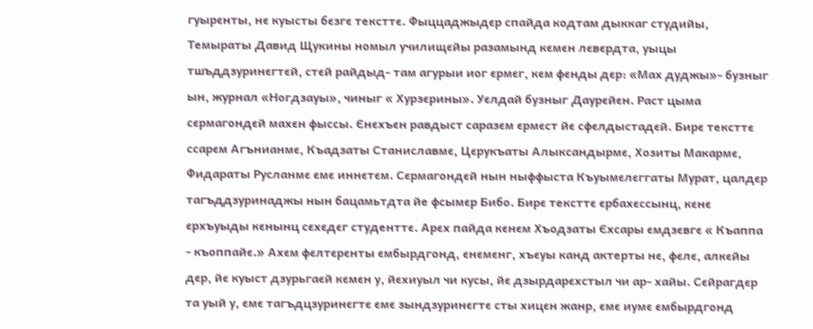гуырєнты, нє куысты бєзгє тексттє. Фыццаджыдєр спайда кодтам дыккаг студийы, Темыраты Давид Щукины номыл училищєйы разамынд кємєн лєвєрдта, уыцы тшъддзуринєгтєй, стєй райдыд- там агурыи иог єрмєг, кєм фєнды дєр: «Мах дуджы»- бузныг ын, журнал «Ногдзауы», чиныг « Хурзєрины». Уєлдай бузныг Даурєйєн. Раст цыма сєрмагондєй махєн фыссы. Єнєхъєн равдыст саразєм єрмєст йє сфєлдыстадєй. Бирє тексттє ссарєм Агънианмє, Къадзаты Станиславмє, Цєрукъаты Алыксандырмє, Хозиты Макармє, Фидараты Русланмє ємє иннєтєм. Сєрмагондєй нын ныффыста Къуымєлєггаты Мурат, цалдєр тагъддзуринаджы нын бацамьтдта йе фсымєр Бибо. Бирє тексттє єрбахєссынц, кєнє єрхъуыды кєнынц сєхєдєг студенттє. Арєх пайда кєнєм Хъодзаты Єхсары ємдзєвгє « Къаппа - къоппайє.» Ахєм фєлтєрєнты ємбырдгонд, єнємєнг, хъєуы канд актерты нє, фєлє, алкєйы дєр, йє куыст дзурьгаєй кємєн у, йєхиуыл чи кусы, йє дзырдарєхстыл чи ар- хайы. Сєйрагдєр та уый у, ємє тагъдцзуринєгтє ємє зындзуринєгтє сты хицєн жанр, ємє иумє ємбырдгонд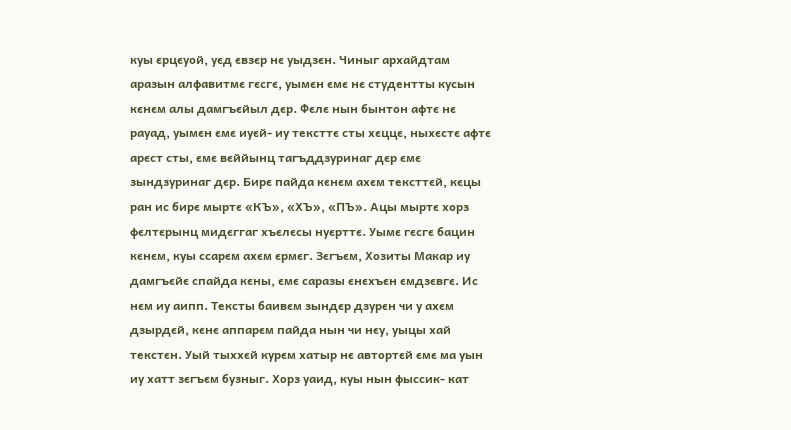куы єрцєуой, уєд євзєр нє уыдзєн. Чиныг архайдтам аразын алфавитмє гєсгє, уымєн ємє нє студентты кусын кєнєм алы дамгъєйыл дєр. Фєлє нын бынтон афтє нє рауад, уымєн ємє иуєй- иу тексттє сты хєццє, ныхєстє афтє арєст сты, ємє вєййынц тагъддзуринаг дєр ємє зындзуринаг дєр. Бирє пайда кєнєм ахєм тексттєй, кєцы ран ис бирє мыртє «КЪ», «ХЪ», «ПЪ». Ацы мыртє хорз фєлтєрынц мидєггаг хъєлєсы нуєрттє. Уымє гєсгє бацин кєнєм, куы ссарєм ахєм єрмєг. Зєгъєм, Хозиты Макар иу дамгъєйє спайда кєны, ємє саразы єнєхъєн ємдзєвгє. Ис нєм иу аипп. Тексты баивєм зындєр дзурєн чи у ахєм дзырдєй, кєнє аппарєм пайда нын чи нєу, уыцы хай текстєн. Уый тыххєй курєм хатыр нє автортєй ємє ма уын иу хатт зєгъєм бузныг. Хорз уаид, куы нын фыссик- кат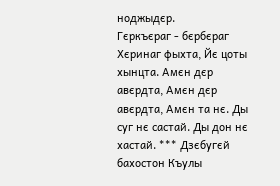ноджыдєр.
Гєркъєраг - бєрбєраг Хєринаг фыхта, Йє цоты хынцта. Амєн дєр авєрдта, Амєн дєр авєрдта, Амєн та нє. Ды суг нє састай. Ды дон нє хастай. *** Дзєбугєй бахостон Къулы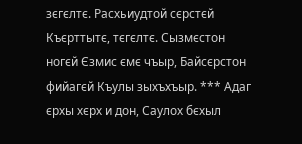зєгєлтє. Расхьиудтой сєрстєй Къєрттытє, тєгєлтє. Сызмєстон ногєй Єзмис ємє чъыр, Байсєрстон фийагєй Къулы зыхъхъыр. *** Адаг єрхы хєрх и дон, Саулох бєхыл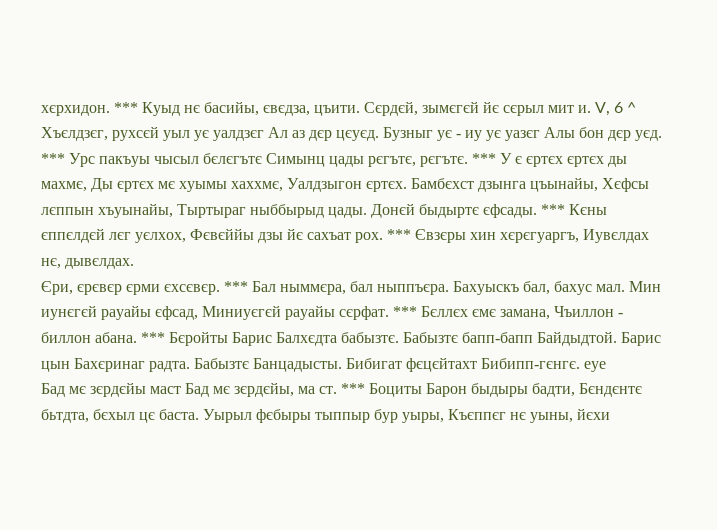хєрхидон. *** Куыд нє басийы, євєдза, цъити. Сєрдєй, зымєгєй йє сєрыл мит и. V, 6 ^
Хъєлдзєг, рухсєй уыл ує уалдзєг Ал аз дєр цєуєд. Бузныг ує - иу ує уазєг Алы бон дєр уєд. *** Урс пакъуы чысыл бєлєгътє Симынц цады рєгътє, рєгътє. *** У є єртєх єртєх ды махмє, Ды єртєх мє хуымы хаххмє, Уалдзыгон єртєх. Бамбєхст дзынга цъынайы, Хєфсы лєппын хъуынайы, Тыртыраг ныббырыд цады. Донєй быдыртє єфсады. *** Кєны єппєлдєй лєг уєлхох, Фєвєййы дзы йє сахъат рох. *** Євзєры хин хєрєгуаргъ, Иувєлдах нє, дывєлдах.
Єри, єрєвєр єрми єхсєвєр. *** Бал ныммєра, бал ныппъєра. Бахуыскъ бал, бахус мал. Мин иунєгєй рауайы єфсад, Миниуєгєй рауайы сєрфат. *** Бєллєх ємє замана, Чъиллон - биллон абана. *** Бєройты Барис Балхєдта бабызтє. Бабызтє бапп-бапп Байдыдтой. Барис цын Бахєринаг радта. Бабызтє Банцадысты. Бибигат фєцєйтахт Бибипп-гєнгє. еуе
Бад мє зєрдєйы маст Бад мє зєрдєйы, ма ст. *** Боциты Барон быдыры бадти, Бєндєнтє бьтдта, бєхыл цє баста. Уырыл фєбыры тыппыр бур уыры, Къєппєг нє уыны, йєхи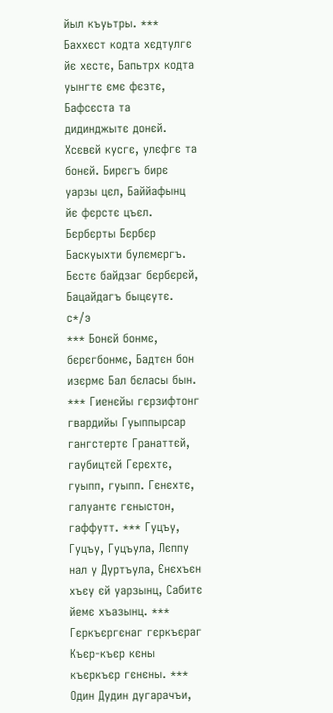йыл къуьтры. *** Баххєст кодта хєдтулгє йє хєстє, Бапьтрх кодта уынгтє ємє фєзтє, Бафсєста та дидинджытє донєй. Хсєвєй кусгє, улєфгє та бонєй. Бирєгъ бирє уарзы цєл, Баййафынц йє фєрстє цъєл. Бєрбєрты Бєрбєр Баскуыхти булємєргъ. Бєстє байдзаг бєрбєрєй, Бацайдагъ быцєутє. с*/э
*** Бонєй бонмє, бєрєгбонмє, Бадтєн бон изєрмє Бал бєласы бын. *** Гиенєйы гєрзифтонг гвардийы Гуыппырсар гангстертє Гранаттєй, гаубицтєй Гєрєхтє, гуыпп, гуыпп. Гєнєхтє, галуантє гєныстон, гаффутт. *** Гуцъу, Гуцъу, Гуцъула, Лєппу нал у Дуртъула, Єнєхъєн хъєу єй уарзынц, Сабитє йемє хъазынц. *** Гєркъєргєнаг гєркъєраг Къєр-къєр кєны къєркъєр гєнєны. *** Один Дудин дугарачъи,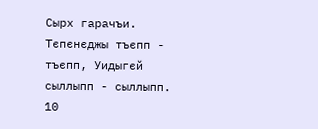Сырх гарачъи. Тєпєнєджы тъєпп - тъєпп, Уидыгєй сыллыпп - сыллыпп. 10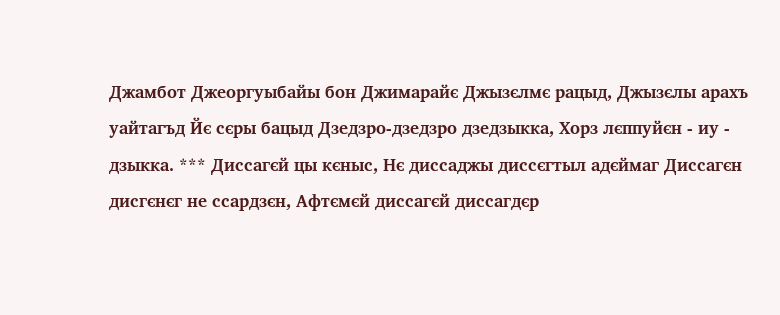Джамбот Джеоргуыбайы бон Джимарайє Джызєлмє рацыд, Джызєлы арахъ уайтагъд Йє сєры бацыд Дзедзро-дзедзро дзедзыкка, Хорз лєппуйєн - иу - дзыкка. *** Диссагєй цы кєныс, Нє диссаджы диссєгтыл адєймаг Диссагєн дисгєнєг не ссардзєн, Афтємєй диссагєй диссагдєр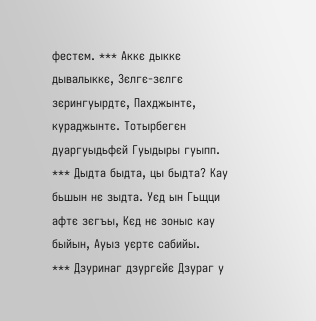фестєм. *** Аккє дыккє дывалыккє, Зєлгє-зєлгє зєрингуырдтє, Пахджынтє, кураджынтє. Тотырбегєн дуаргуыдьфєй Гуыдыры гуыпп. *** Дыдта быдта, цы быдта? Кау бьшын нє зыдта. Уєд ын Гьщци афтє зєгъы, Кєд нє зоныс кау быйын, Ауыз уєртє сабийы.
*** Дзуринаг дзургєйє Дзураг у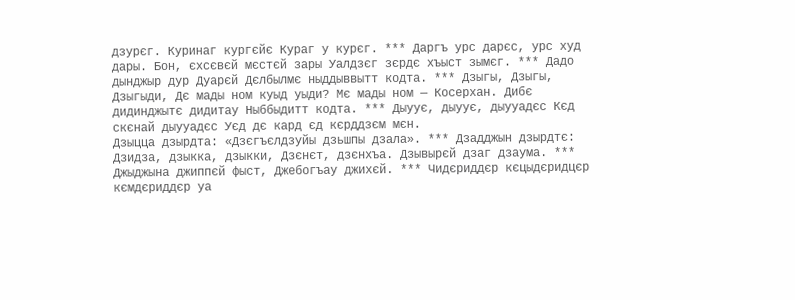дзурєг. Куринаг кургєйє Кураг у курєг. *** Даргъ урс дарєс, урс худ дары. Бон, єхсєвєй мєстєй зары Уалдзєг зєрдє хъыст зымєг. *** Дадо дынджыр дур Дуарєй Дєлбылмє ныддыввытт кодта. *** Дзыгы, Дзыгы, Дзыгыди, Дє мады ном куыд уыди? Мє мады ном — Косерхан. Дибє дидинджытє дидитау Ныббыдитт кодта. *** Дыуує, дыуує, дыууадєс Кєд скєнай дыууадєс Уєд дє кард єд кєрддзєм мєн.
Дзыцца дзырдта: «Дзєгъєлдзуйы дзьшпы дзала». *** Дзадджын дзырдтє: Дзидза, дзыкка, дзыкки, Дзєнєт, дзєнхъа. Дзывырєй дзаг дзаума. *** Джыджына джиппєй фыст, Джебогъау джихєй. *** Чидєриддєр кєцыдєридцєр кємдєриддєр уа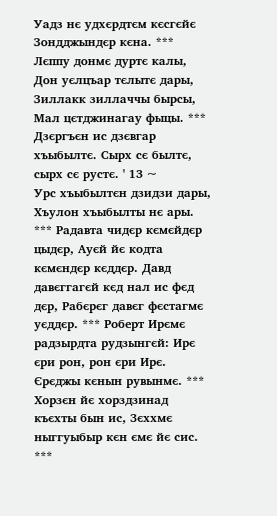Уадз нє удхєрдтєм кєсгєйє Зондджындєр кєна. *** Лєппу донмє дуртє калы, Дон уєлцъар тєлытє дары, Зиллакк зиллаччы бырсы, Мал цєтджинагау фыцы. *** Дзєргъєн ис дзєвгар хъыбылтє. Сырх сє былтє, сырх сє рустє. ' 13 ~
Урс хъыбылтєн дзидзи дары, Хъулон хъыбылты нє ары. *** Радавта чидєр кємєйдєр цыдєр, Ауєй йє кодта кємєндєр кєддєр. Давд давєггагєй кєд нал ис фєд дєр, Рабєрєг давєг фєстагмє уєддєр. *** Роберт Ирємє радзырдта рудзынгєй: Ирє єри рон, рон єри Ирє. Єрєджы кєнын рувынмє. *** Хорзєн йє хорздзинад къєхты бын ис, Зєххмє ныггуыбыр кєн ємє йє сис. ***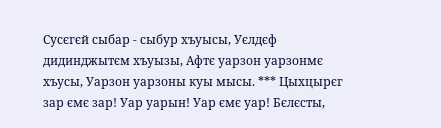Сусєгєй сыбар - сыбур хъуысы, Уєлдєф дидинджытєм хъуызы, Афтє уарзон уарзонмє хъусы, Уарзон уарзоны куы мысы. *** Цыхцырєг зар ємє зар! Уар уарын! Уар ємє уар! Бєлєсты,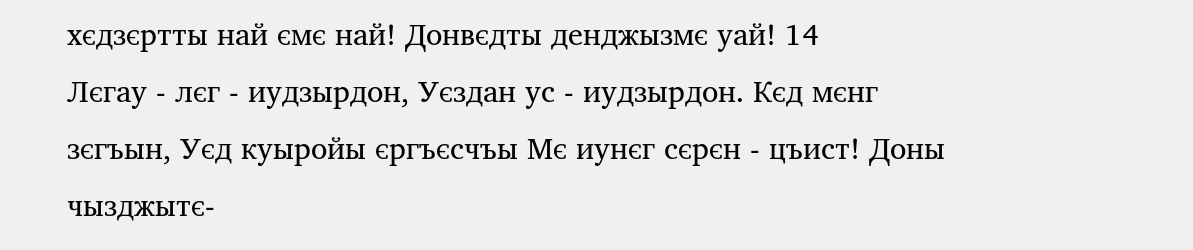хєдзєртты най ємє най! Донвєдты денджызмє уай! 14
Лєгау - лєг - иудзырдон, Уєздан ус - иудзырдон. Кєд мєнг зєгъын, Уєд куыройы єргъєсчъы Мє иунєг сєрєн - цъист! Доны чызджытє-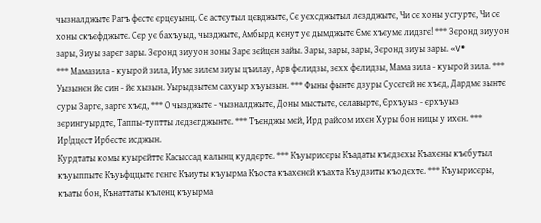чызналджытє Рагъ фєстє єрцєуынц. Сє астєутыл цєвджытє, Сє уєхсджытыл лєздджытє, Чи сє хоны усгуртє, Чи сє хоны скъєфджытє. Сєр ує бахъуыд, чызджытє, Амбырд кєнут ує дымджытє Ємє хъєумє лидзгє! *** Зєронд зиууон зары, Зиуы зарєг зары. Зєронд зиууон зоны Зарє зєйцєн зайы. Зары, зары, зары, Зєронд зиуы зары. «V®
*** Мамазила - куырой зила, Иумє зилєм зиуы цъилау, Арв фєлидзы, зєхх фєлидзы, Мама зила - куырой зила. *** Уызынєн йє син - йє хызын. Уырыдзытєм сахуыр хъуызын. *** Фыны фынтє дзуры Сусєгєй нє хъєд, Дардмє зынтє суры Заргє, заргє хъєд, *** О чызджытє - чызналджытє, Доны мыстытє, сєлавыртє, Єрхъуыз - єрхъуыз зєрингуырдтє, Таппы-туптты лєдзєгджынтє. *** Тъєнджы мєй, Ирд райсом ихєн Хуры бон ницы у ихєн. *** Ир!дцєст Ирбєстє исджын.
Курдтаты комы куырєйттє Касыссад калынц куддєртє. *** Къуырисєры Къадаты къєдзєхы Къахєны къєбутыл къуыппытє Къуьфццытє гєнгє Къиуты къуырма Къоста къахєнєй къахта Къудзиты къодєхтє. *** Къуырисєры, къаты бон, Кънаттаты къленц къуырма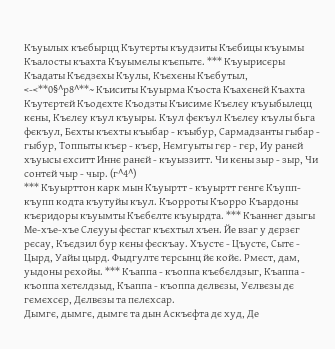Къуылых къєбырцц Къутєрты къудзиты Къєбицы къуымы Къалосты къахта Къуымєлы къєпытє. *** Къуырисєры Къадаты Къєдзєхы Къулы, Къєхєны Къєбутыл,
<-<**0§^р8^**~ Къиситы Къуырма Къоста Къахєнєй Къахта Къутєртєй Къодєхтє Къодзты Къисимє Къєлєу къуыбылецц кєны, Къєлєу къул къуыры. Къул фєкъул Къєлєу къулы бьга фєкъул, Бєхты къєхты къыбар - къыбур, Сармадзанты гыбар - гыбур, Топпыты къєр - къєр, Нємгуыты гєр - гєр, Иу ранєй хъуысы єхситт Иннє ранєй - къуыззитт. Чи кєны зыр - зыр, Чи сонтєй чыр - чыр. (г^4^)
*** Къуырттон карк мын Къуыртт - къуыртт гєнгє Къупп-къупп кодта къутуйы къул. Къорроты Къорро Къардоны къєридоры къуымты Къєбєлтє къуырдта. *** Къаннєг дзыгы Ме-хъе-хъе Слєууы фєстаг къєхтыл хъен. Йе взаг у дєрзєг рєсау, Къєдзил бур кєны фєскъау. Хъустє - Цъустє, Сытє - Цырд, Уайы цырд. Фыдгултє тєрсынц йє койє. Рмєст, дам, уыдоны рєхойы. *** Къаппа - къоппа къєбєлдзыг, Къаппа - къоппа хєтєлдзыд, Къаппа - къоппа дєлвєзы, Уєлвєзы дє гємєхсєр, Дєлвєзы та пєлєхсар.
Дымгє, дымгє, дымгє та дын Аскъєфта дє худ, Де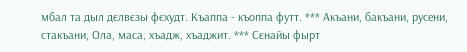мбал та дыл дєлвєзы фєхудт. Къаппа - къоппа футт. *** Акъани, бакъани, русени, стакъани, Ола, маса, хъадж, хъаджит. *** Сєнайы фырт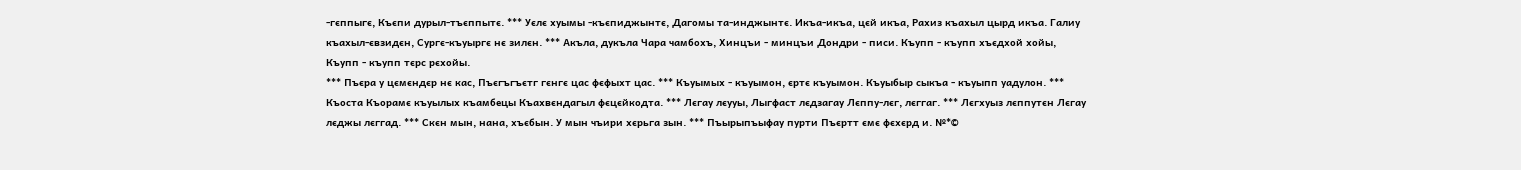-гєппыгє, Къєпи дурыл-тъєппытє. *** Уєлє хуымы -къєпиджынтє, Дагомы та-инджынтє. Икъа-икъа, цєй икъа, Рахиз къахыл цырд икъа. Галиу къахыл-євзидєн, Сургє-къуыргє нє зилєн. *** Акъла, дукъла Чара чамбохъ, Хинцъи - минцъи Дондри - писи. Къупп - къупп хъєдхой хойы, Къупп - къупп тєрс рєхойы.
*** Пъєра у цємєндєр нє кас, Пъєгъгъєтг гєнгє цас фєфыхт цас. *** Къуымых - къуымон, єртє къуымон. Къуыбыр сыкъа - къуыпп уадулон. *** Къоста Къорамє къуылых къамбецы Къахвєндагыл фєцєйкодта. *** Лєгау лєууы, Лыгфаст лєдзагау Лєппу-лєг, лєггаг. *** Лєгхуыз лєппутєн Лєгау лєджы лєггад. *** Скєн мын, нана, хъєбын. У мын чъири хєрьга зын. *** Пъырыпъыфау пурти Пъєртт ємє фєхєрд и. №*©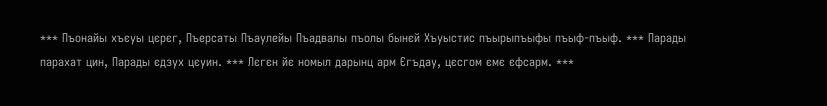*** Пъонайы хъєуы цєрєг, Пъерсаты Пъаулейы Пъадвалы пъолы бынєй Хъуыстис пъырыпъыфы пъыф-пъыф. *** Парады парахат цин, Парады єдзух цєуин. *** Лєгєн йє номыл дарынц арм Єгъдау, цєсгом ємє єфсарм. ***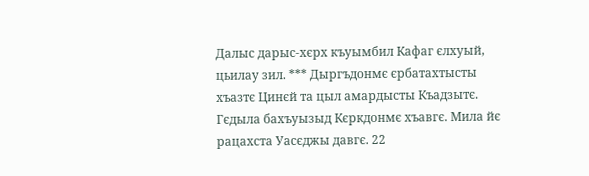Далыс дарыс-хєрх къуымбил Кафаг єлхуый, цьилау зил. *** Дыргъдонмє єрбатахтысты хъазтє Цинєй та цыл амардысты Къадзытє. Гєдыла бахъуызыд Кєркдонмє хъавгє. Мила йє рацахста Уасєджы давгє. 22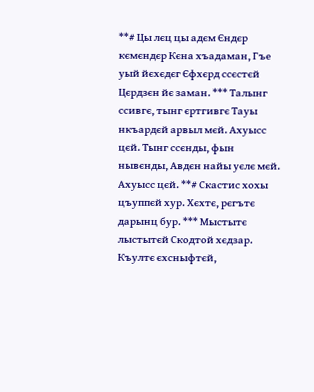**# Цы лєц цы адєм Єндєр кємєндєр Кєна хъадаман, Гъе уый йєхєдєг Єфхєрд ссєстєй Цєрдзєн йє заман. *** Талынг ссивгє, тынг єртгивгє Тауы нкъардєй арвыл мєй. Ахуысс цєй. Тынг ссєнды, фын нывєнды, Авдєн найы уєлє мєй. Ахуысс цєй. **# Скастис хохы цъуппєй хур. Хєхтє, рєгътє дарынц бур. *** Мыстытє лыстытєй Скодтой хєдзар. Къултє єхсныфтєй,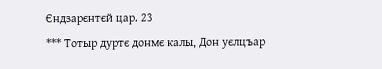Єндзарєнтєй цар. 23
*** Тотыр дуртє донмє калы, Дон уєлцъар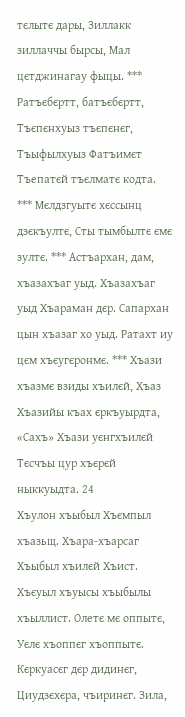тєлытє дары, Зиллакк зиллаччы бырсы, Мал цєтджинагау фыцы. *** Ратъєбєртт, батъєбєртт, Тъєпєнхуыз тъєпєнєг, Тъыфылхуыз Фатъимєт Тъепатєй тъєлматє кодта. *** Мєлдзгуытє хєссынц дзєкъултє, Сты тымбылтє ємє зултє. *** Астъархан, дам, хъазахъаг уыд. Хъазахъаг уыд Хъараман дєр. Сапархан цын хъазаг хо уыд. Ратахт иу цєм хъєугєронмє. *** Хъази хъазмє взиды хъилєй, Хъаз Хъазийы къах єркъуырдта, «Сахъ» Хъази уєнгхъилєй Тєсчъы цур хъєрєй ныккуыдта. 24
Хъулон хъыбыл Хъємпыл хъазьщ. Хъара-хъарсаг Хъыбыл хъилєй Хъист. Хъєуыл хъуысы хъыбылы хъыллист. Олетє мє оппытє, Уєлє хъоппєг хъоппытє. Кєркуасєг дєр дидинєг, Циудзєхєра, чъиринєг. Зила,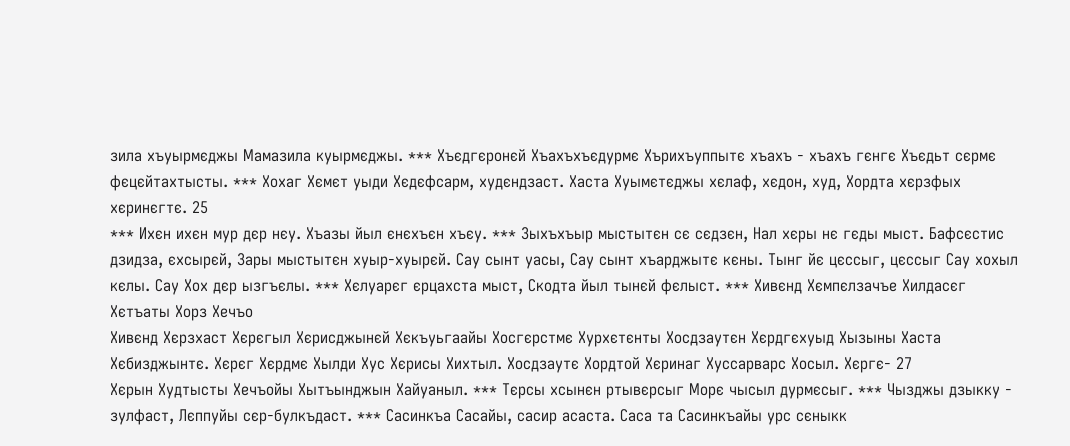зила хъуырмєджы Мамазила куырмєджы. *** Хъєдгєронєй Хъахъхъєдурмє Хърихъуппытє хъахъ - хъахъ гєнгє Хъєдьт сєрмє фєцєйтахтысты. *** Хохаг Хємєт уыди Хєдєфсарм, худєндзаст. Хаста Хуымєтєджы хєлаф, хєдон, худ, Хордта хєрзфых хєринєгтє. 25
*** Ихєн ихєн мур дєр нєу. Хъазы йыл єнєхъєн хъєу. *** Зыхъхъыр мыстытєн сє сєдзєн, Нал хєры нє гєды мыст. Бафсєстис дзидза, єхсырєй, Зары мыстытєн хуыр-хуырєй. Сау сынт уасы, Сау сынт хъарджытє кєны. Тынг йє цєссыг, цєссыг Сау хохыл кєлы. Сау Хох дєр ызгъєлы. *** Хєлуарєг єрцахста мыст, Скодта йыл тынєй фєлыст. *** Хивєнд Хємпєлзачъе Хилдасєг Хєтъаты Хорз Хечъо
Хивєнд Хєрзхаст Хєрєгыл Хєрисджынєй Хєкъуьгаайы Хосгєрстмє Хурхєтєнты Хосдзаутєн Хєрдгєхуыд Хызыны Хаста Хєбизджынтє. Хєрєг Хєрдмє Хылди Хус Хєрисы Хихтыл. Хосдзаутє Хордтой Хєринаг Хуссарварс Хосыл. Хєргє- 27
Хєрын Худтысты Хечъойы Хытъынджын Хайуаныл. *** Тєрсы хсынєн ртывєрсыг Морє чысыл дурмєсыг. *** Чызджы дзыкку - зулфаст, Лєппуйы сєр-булкъдаст. *** Сасинкъа Сасайы, сасир асаста. Саса та Сасинкъайы урс сєныкк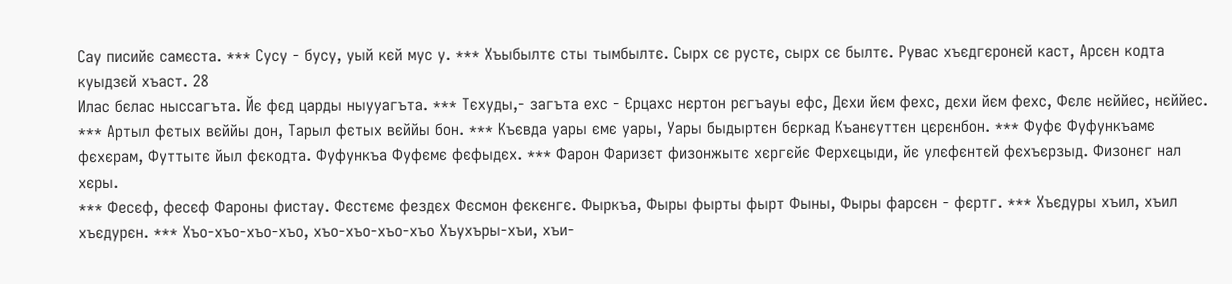Сау писийє самєста. *** Сусу - бусу, уый кєй мус у. *** Хъыбылтє сты тымбылтє. Сырх сє рустє, сырх сє былтє. Рувас хъєдгєронєй каст, Арсєн кодта куыдзєй хъаст. 28
Илас бєлас ныссагъта. Йє фєд царды ныууагъта. *** Тєхуды,- загъта ехс - Єрцахс нєртон рєгъауы ефс, Дєхи йєм фехс, дєхи йєм фехс, Фєлє нєййес, нєййес. *** Артыл фєтых вєййы дон, Тарыл фєтых вєййы бон. *** Къєвда уары ємє уары, Уары быдыртєн бєркад Къанєуттєн цєрєнбон. *** Фуфє Фуфункъамє фєхєрам, Футтытє йыл фєкодта. Фуфункъа Фуфємє фєфыдєх. *** Фарон Фаризєт физонжытє хєргєйє Ферхєцыди, йє улєфєнтєй фєхъєрзыд. Физонєг нал хєры.
*** Фесєф, фесєф Фароны фистау. Фєстємє фездєх Фєсмон фєкєнгє. Фыркъа, Фыры фырты фырт Фыны, Фыры фарсєн - фєртг. *** Хъєдуры хъил, хъил хъєдурєн. *** Хъо-хъо-хъо-хъо, хъо-хъо-хъо-хъо Хъухъры-хъи, хъи-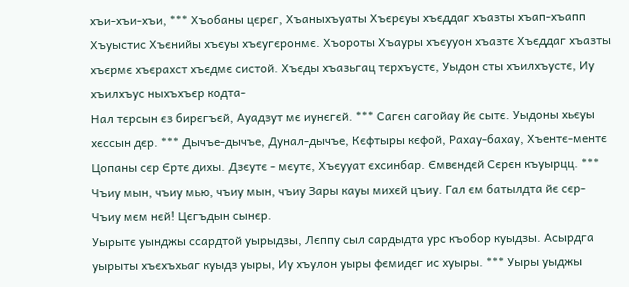хъи-хъи-хъи, *** Хъобаны цєрєг, Хъаныхъуаты Хъєрєуы хъєддаг хъазты хъап-хъапп Хъуыстис Хъєнийы хъєуы хъєугєронмє. Хъороты Хъауры хъєууон хъазтє Хъєддаг хъазты хъєрмє хъєрахст хъєдмє систой. Хъєды хъазьгац тєрхъустє, Уыдон сты хъилхъустє, Иу хъилхъус ныхъхъєр кодта-
Нал тєрсын єз бирєгъєй, Ауадзут мє иунєгєй. *** Сагєн сагойау йє сытє. Уыдоны хьєуы хєссын дєр. *** Дычъе-дычъе, Дунал-дычъе, Кєфтыры кєфой, Рахау-бахау, Хъентє-ментє Цопаны сєр Єртє дихы. Дзєутє - мєутє, Хъєууат єхсинбар. Ємвєндєй Сєрєн къуырцц. *** Чъиу мын, чъиу мью, чъиу мын, чъиу Зары кауы михєй цъиу. Гал єм батылдта йє сєр- Чъиу мєм нєй! Цєгъдын сынєр.
Уырытє уынджы ссардтой уырыдзы, Лєппу сыл сардыдта урс къобор куыдзы. Асырдга уырыты хъєхъхьаг куыдз уыры, Иу хъулон уыры фємидєг ис хуыры. *** Уыры уыджы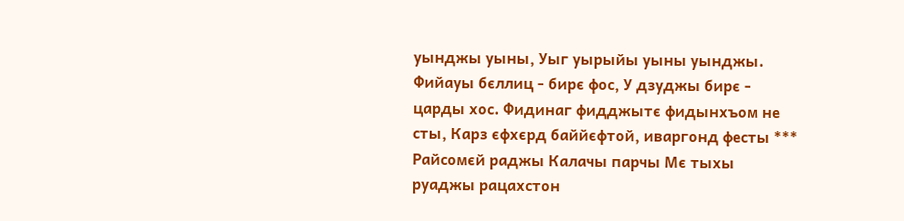уынджы уыны, Уыг уырыйы уыны уынджы. Фийауы бєллиц - бирє фос, У дзуджы бирє - царды хос. Фидинаг фидджытє фидынхъом не сты, Карз єфхєрд баййєфтой, иваргонд фесты *** Райсомєй раджы Калачы парчы Мє тыхы руаджы рацахстон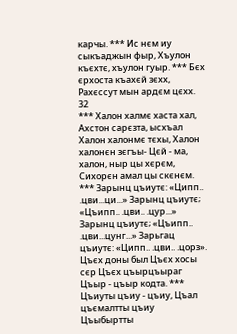карчы. *** Ис нєм иу сыкъаджын фыр, Хъулон къєхтє, хъулон гуыр. *** Бєх єрхоста къахєй зєхх, Рахєссут мын ардєм цєхх. 32
*** Халон халмє хаста хал, Ахстон сарєзта, ысхъал Халон халонмє тєхы, Халон халонєн зєгъы- Цєй - ма, халон, ныр цы хєрєм, Сихорєн амал цы скєнєм. *** Зарынц цъиутє: «Ципп.. .цви...ци...» Зарынц цъиутє; «Цъипп.. .цви.. .цур...» Зарынц цъиутє; «Цъипп.. .цви...цунг...» Зарьгац цъиутє: «Ципп.. .цви.. .цорз». Цъєх доны был Цъєх хосы сєр Цъєх цъырцъыраг Цъыр - цъыр кодта. *** Цъиуты цъиу - цъиу, Цъал цъємалтты цъиу Цъыбыртты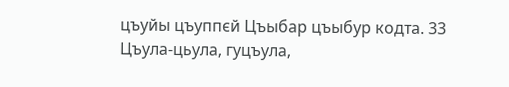цъуйы цъуппєй Цъыбар цъыбур кодта. 33
Цъула-цьула, гуцъула,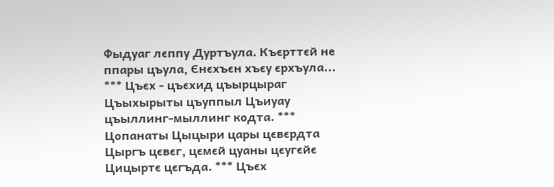Фыдуаг лєппу Дуртъула. Къєрттєй не ппары цъула, Єнєхъєн хъєу єрхъула... *** Цъєх - цъєхид цъырцыраг Цъыхырыты цъуппыл Цъиуау цъыллинг-мыллинг кодта. *** Цопанаты Цыцыри цары цєвєрдта Цыргъ цєвєг, цємєй цуаны цєугєйє Цицыртє цєгъда. *** Цъєх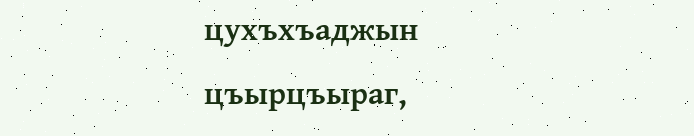цухъхъаджын цъырцъыраг,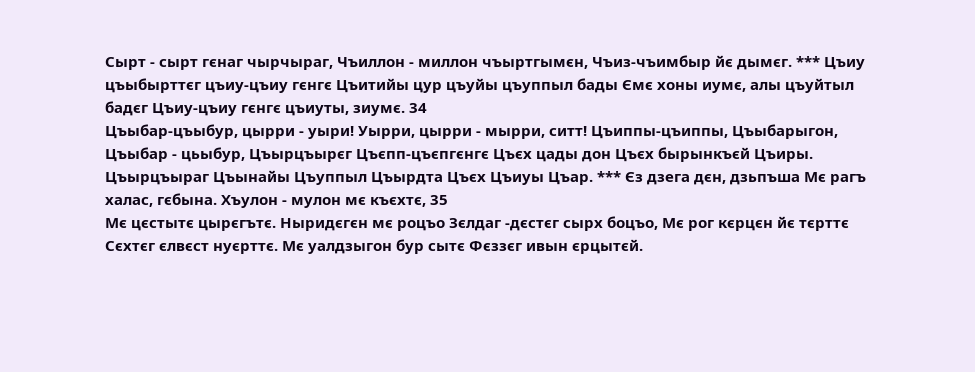Сырт - сырт гєнаг чырчыраг, Чъиллон - миллон чъыртгымєн, Чъиз-чъимбыр йє дымєг. *** Цъиу цъыбырттєг цъиу-цъиу гєнгє Цъитийы цур цъуйы цъуппыл бады Ємє хоны иумє, алы цъуйтыл бадєг Цъиу-цъиу гєнгє цъиуты, зиумє. 34
Цъыбар-цъыбур, цырри - уыри! Уырри, цырри - мырри, ситт! Цъиппы-цъиппы, Цъыбарыгон, Цъыбар - цьыбур, Цъырцъырєг Цъєпп-цъєпгєнгє Цъєх цады дон Цъєх бырынкъєй Цъиры. Цъырцъыраг Цъынайы Цъуппыл Цъырдта Цъєх Цъиуы Цъар. *** Єз дзега дєн, дзьпъша Мє рагъ халас, гєбына. Хъулон - мулон мє къєхтє, 35
Мє цєстытє цырєгътє. Ныридєгєн мє роцъо Зєлдаг -дєстєг сырх боцъо, Мє рог кєрцєн йє тєрттє Сєхтєг єлвєст нуєрттє. Мє уалдзыгон бур сытє Фєззєг ивын єрцытєй.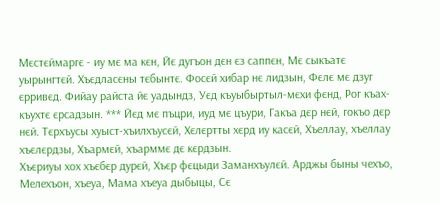Мєстєймаргє - иу мє ма кєн, Йє дугъон дєн єз саппєн, Мє сыкъатє уырынгтєй. Хъєдласєны тєбынтє. Фосєй хибар нє лидзын, Фєлє мє дзуг єрривєд. Фийау райста йє уадындз, Уєд къуыбыртыл-мєхи фєнд, Рог къах-къухтє єрсадзын. *** Йєд мє пъцри, иуд мє цъури, Гакъа дєр нєй, гокъо дєр нєй. Тєрхъусы хуыст-хъилхъусєй, Хєлєртты хєрд иу касєй, Хъеллау, хъеллау хъєлєрдзы, Хъармєй, хъарммє дє кєрдзын.
Хъєриуы хох хъєбєр дурєй, Хъєр фєцыди Заманхъулєй. Арджы быны чехъо, Мелехъон, хъеуа, Мама хъеуа дыбыцы, Сє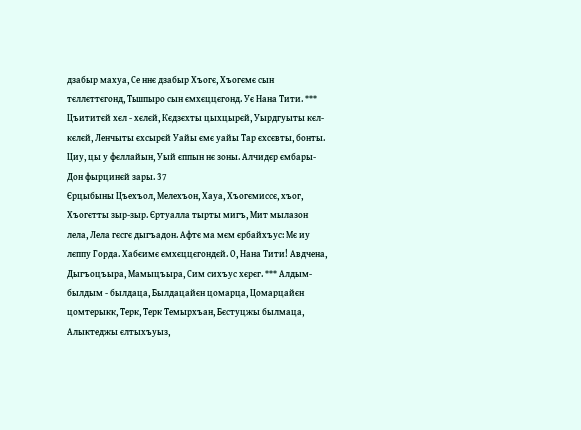дзабыр махуа, Се ннє дзабыр Хъогє, Хъогємє сын тєллєттєгонд, Тьшпыро сын ємхєццєгонд. Ує Нана Тити. *** Цъититєй хєл - хєлєй, Кєдзєхты цыхцырєй, Уырдгуыты кєл-кєлєй, Ленчыты єхсырєй Уайы ємє уайы Тар єхсєвты, бонты. Циу, цы у фєллайын, Уый єппын нє зоны. Алчидєр ємбары- Дон фырцинєй зары. 37
Єрцыбыны Цъехъол, Мелехъон, Хауа, Хъогємиссє, хъог, Хъогєтты зыр-зыр. Єртуалла тырты мигъ, Мит мылазон лела, Лела гєсгє дыгъадон. Афтє ма мєм єрбайхъус: Мє иу лєппу Горда. Хабєимє ємхєццєгондєй. О, Нана Тити! Авдчена, Дыгъоцъыра, Мамыцъыра, Сим сихъус хєрєг. *** Алдым-былдым - былдаца, Былдацайєн цомарца, Цомарцайєн цомтерыкк, Терк, Терк Темырхъан, Бєстуцжы былмаца, Алыктеджы єлтыхъуыз,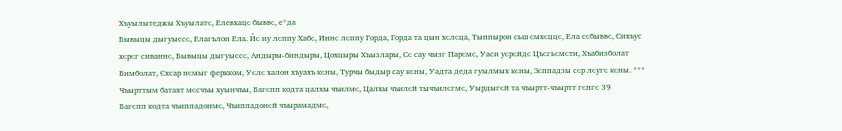Хъуылытеджы Хъуылатє, Елевхацє быввє, е*да
Бывыцы дыгуыссє, Елагълон Ела. Йє иу лєппу Хабє, Иннє лєппу Горда, Горда та цын хєлєца, Тыппырон сьш ємхєццє, Ела сєбыввє, Сихъус хєрєг сиваннє, Бывыцы дыгуыссє, Андыры-биндыры, Цохцыры Хъызлары, Сє сау чызг Парємє, Уаси уєрєйдє Цъєгьємєти, Хъабизболат Бимболат, Єхсар нємыг феркком, Уєлє халон хъуахъ кєны, Турчы быдыр сау кєны, Уадта деда гуылмых кєны, Зєппадзы сєр лєугє кєны. *** Чъырттым батахт мєсчъы хуынчъы, Багєпп кодта цалхы чъилмє, Цалхы чъилєй тычъилєгмє, Уырдыгєй та чъыртт-чъыртт гєнгє 39
Багєпп кодта чъиппадонмє, Чъиппадонєй чъырамадмє,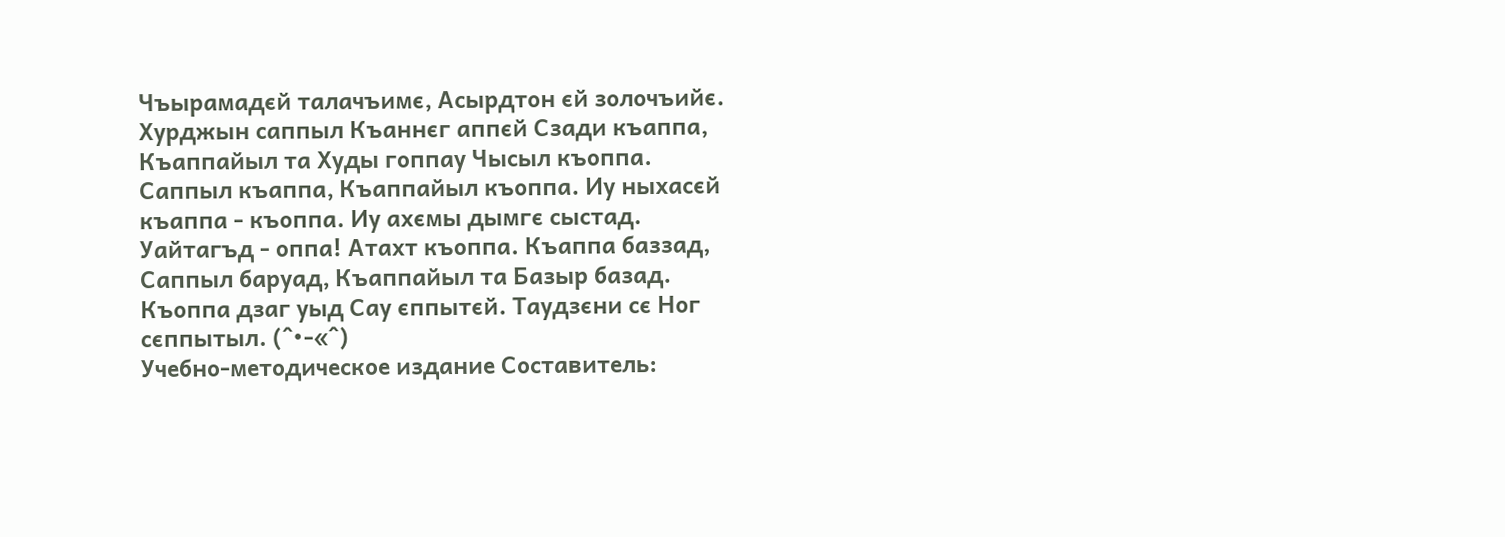Чъырамадєй талачъимє, Асырдтон єй золочъийє. Хурджын саппыл Къаннєг аппєй Сзади къаппа, Къаппайыл та Худы гоппау Чысыл къоппа. Саппыл къаппа, Къаппайыл къоппа. Иу ныхасєй къаппа - къоппа. Иу ахємы дымгє сыстад. Уайтагъд - оппа! Атахт къоппа. Къаппа баззад, Саппыл баруад, Къаппайыл та Базыр базад. Къоппа дзаг уыд Сау єппытєй. Таудзєни сє Ног сєппытыл. (^•-«^)
Учебно-методическое издание Составитель: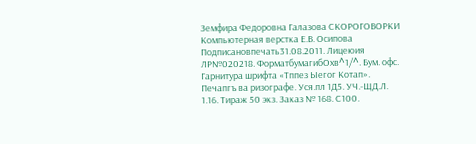Земфира Федоровна Галазова СКОРОГОВОРКИ Компьютерная верстка Е.В. Осипова Подписановпечать31.08.2011. Лицеюия ЛР№020218. ФорматбумагибОхв^1/^. Бум. офс. Гарнитура шрифта «Тппез Ыегог Котап». Печапгъ ва ризографе. Уся.пл 1Д5. УЧ.-ЩД.Л. 1.16. Тираж 50 экз. Заказ № 168. С100.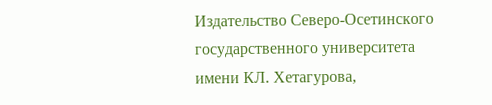Издательство Северо-Осетинского государственного университета имени КЛ. Хетагурова,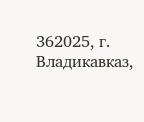362025, г. Владикавказ,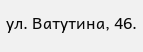ул. Ватутина, 46.